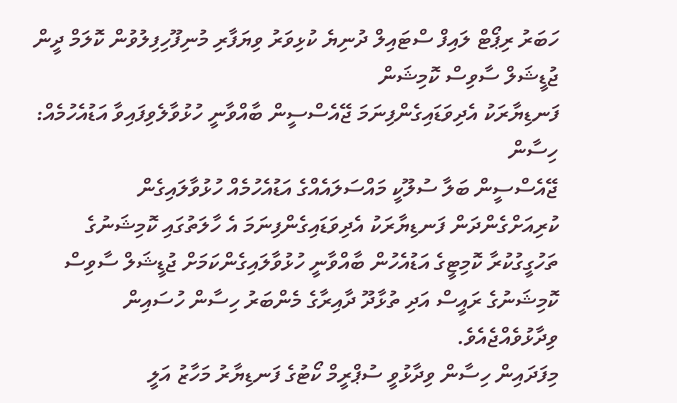ހަބަރު ރިޕޯޓް ލައިފް ސްޓައިލް ދުނިޔެ ކުޅިވަރު ވިޔަފާރި މުނިފޫހިފިލުވުން ކޮލަމް ދީން
ޖުޑީޝަލް ސާވިސް ކޮމިޝަން
ފަނޑިޔާރަކު އެދިވަޑައިގެންފިނަމަ ޖޭއެސްސީން ބާއްވާނީ ހުޅުވާލެވިފައިވާ އަޑުއެހުމެއް: ހިސާން
ޖޭއެސްސީން ބަލާ ސުލޫކީ މައްސަލައެއްގެ އަޑުއެހުމެއް ހުޅުވާލައިގެން ކުރިއަށްގެންދަން ފަނޑިޔާރަކު އެދިވަޑައިގެންފިނަމަ އެ ހާލަތުގައި ކޮމިޝަނުގެ ތަހުގީގުކުރާ ކޮމިޓީގެ އަޑުއެހުން ބާއްވާނީ ހުޅުވާލައިގެންކަމަށް ޖުޑީޝަލް ސާވިސް ކޮމިޝަނުގެ ރައީސް އަދި ތުޅާދޫ ދާއިރާގެ މެންބަރު ހިސާން ހުސައިން ވިދާޅުވެއްޖެއެވެ.
މިފަދައިން ހިސާން ވިދާޅުވީ ސުޕްރީމް ކޯޓުގެ ފަނޑިޔާރު މަހާޒު އަލީ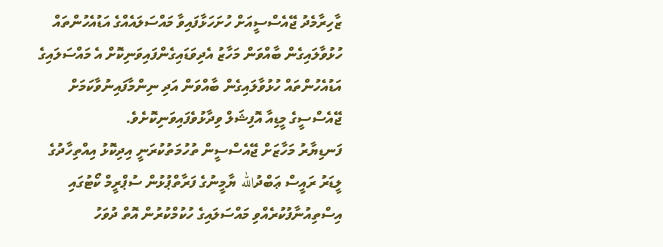ޒާހިރާމެދު ޖޭއެސްސީއަށް ހުށަހަޅާފައިވާ މައްސަލައެއްގެ އަޑުއެހުންތައް ހުޅުވާލައިގެން ބާއްވަން މަހާޒު އެދިވަޑައިގެންފައިވަނިކޮށް އެ މައްސަލައިގެ އަޑުއެހުންތައް ހުޅުވާލައިގެން ބާއްވަން އަދި ނިންމާފައިނުވާކަމަށް ޖޭއެސްސީގެ މީޑިއާ އޮފިޝަލް ވިދާޅުވެފައިވަނިކޮށެވެ.
ފަނޑިޔާރު މަހާޒަށް ޖޭއެސްސީން ތުހުމަތުކުރަނީ އިދިކޮޅު އިއްތިހާދުގެ ލީޑަރު ރައީސް ޢަބްދުالله ޔާމީނުގެ ފަރާތްޕުޅުން ސުޕްރީމް ކޯޓުގައި އިސްތިއުނާފުކުރެއްވި މައްސަލައިގެ ހުކުމްކުރުން އޮތް ދުވަހު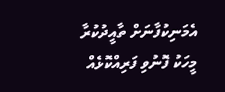އެމަނިކުފާނަށް ތާއީދުކުރާ މީހަކު ފޮނުވި ފަރިއްކޮޅެއް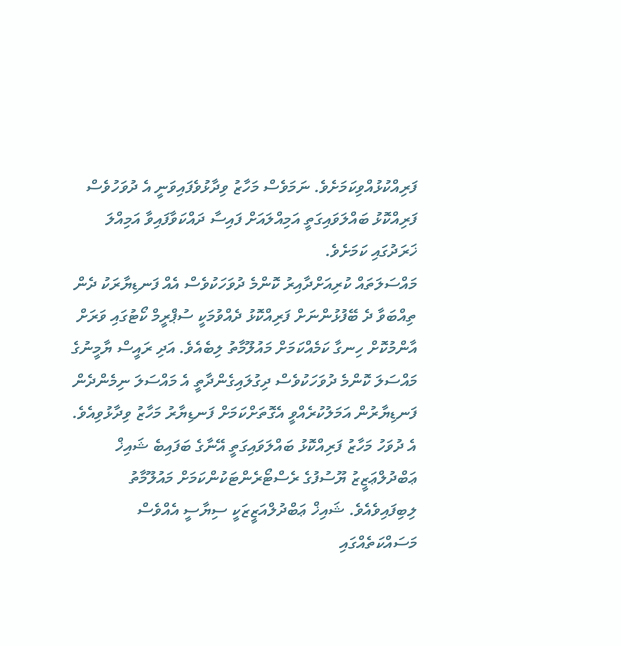ފަރިއްކުޅުއްވިކަމަށެވެ. ނަމަވެސް މަހާޒު ވިދާޅުވެފައިވަނީ އެ ދުވަހުވެސް ފަރިއްކޮޅު ބައްލަވައިގަތީ އަމިއްލައަށް ފައިސާ ދައްކަވާފައިވާ އަމިއްލަ ޚަރަދުގައި ކަމަށެވެ.
މައްސަލަތައް ކުރިއަށްދާއިރު ކޮންމެ ދުވަހަކުވެސް އެއް ފަނޑިޔާރަކު ދެން ތިއްބަވާ ދެ ބޭފުޅުންނަށް ފަރިއްކޮޅު ދެއްވުމަކީ ސުޕްރީމް ކޯޓުގައި ވަރަށް އާންމުކޮށް ހިނގާ ކަމެއްކަމަށް މައުލޫމާތު ލިބެއެވެ. އަދި ރައީސް ޔާމީނުގެ މައްސަލަ ކޮންމެ ދުވަހަކުވެސް ދިގުލައިގެންދާތީ އެ މައްސަލަ ނިމެންދެން ފަނޑިޔާރުން އަމަލުކުރެއްވީ އެގޮތަށްކަމަށް ފަނޑިޔާރު މަހާޒު ވިދާޅުވިއެވެ.
އެ ދުވަހު މަހާޒު ފަރިއްކޮޅު ބައްލަވައިގަތީ އޭނާގެ ބަފައިބެ ޝައިޚް ޢަބްދުލްޢަޒީޒު ޔޫސުފުގެ ރެސްޓޯރެންޓަކުންކަމަށް މައުލޫމާތު ލިބިފައިވެއެވެ. ޝައިޚް ޢަބްދުލްއަޒީޒަކީ ސިޔާސީ އެއްވެސް މަސައްކަތެއްގައި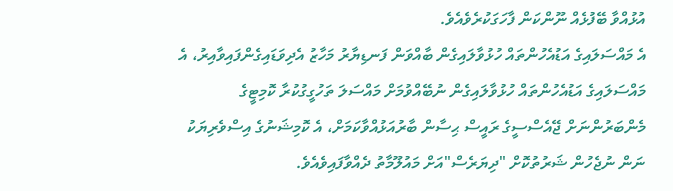އުޅުއްވާ ބޭފުޅެއް ނޫންކަން ފާހަގަކުރެވެއެވެ.
އެ މައްސަލައިގެ އަޑުއެހުންތައް ހުޅުވާލައިގެން ބާއްވަން ފަނޑިޔާރު މަހާޒު އެދިވަޑައިގެންފައިވާއިރު، އެ މައްސަލައިގެ އަޑުއެހުންތައް ހުޅުވާލައިގެން ނުބޭއްވުމަށް މައްސަލަ ތަހުގީގުކުރާ ކޮމިޓީގެ މެންބަރުންނަށް ޖޭއެސްސީގެ ރައީސް ޙިސާން ބާރުއަޅުއްވާކަމަށް، އެ ކޮމިޝަނުގެ އިސްވެރިޔަކު ނަން ނުޖެހުން ޝަރުތުކޮށް "ދިޔަރެސް"އަށް މައުލޫމާތު ދެއްވާފައިވެއެވެ.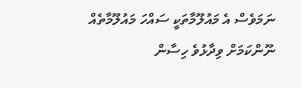ނަމަވެސް އެ މައުލޫމާތަކީ ސައްހަ މައުލޫމާތެއް ނޫންކަމަށް ވިދާޅުވެ ހިސާން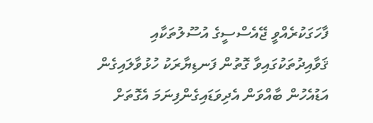ފާހަގަކުރެއްވީ ޖޭއެސްސީގެ އުސޫލުތަކާއި ޤަވާއިދުތަކުގައިވާ ގޮތުން ފަނޑިޔާރަކު ހުޅުވާލައިގެން އަޑުއެހުން ބާއްވަން އެދިވަޑައިގެންފިނަމަ އެގޮތަށް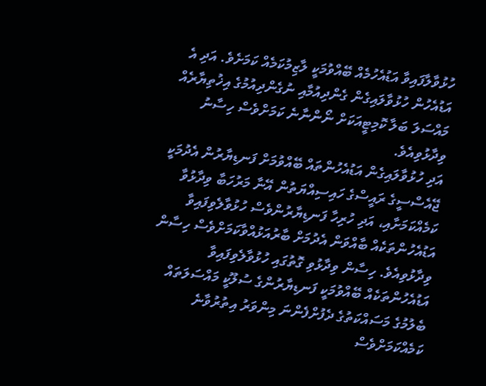ހުޅުވާލާފައިވާ އަޑުއެހުމެއް ބޭއްވުމަކީ ލާޒިމުކަމެއް ކަމަށެވެ. އަދި އެ އަޑުއެހުން ހުޅުވާލައިގެން ގެންދިއުމާއި ނުގެންދިއުމުގެ އިޚުތިޔާރެއް މައްސަލަ ބަލާ ކޮމިޓީއަކަށް ނޯންނާނެ ކަމަށްވެސް ހިސާނު ވިދާޅުވިއެވެ.
އަދި ހުޅުވާލައިގެން އަޑުއެހުންތައް ބޭއްވުމަށް ފަނޑިޔާރުން އެދުމަކީ ޖޭއެސްސީގެ ރައީސްގެ ހައިސިއްޔަތުން އޭނާ މަރުހަބާ ވިދާޅުވާ ކަމެއްކަމަށާއި، އަދި ހުރިހާ ފަނޑިޔާރުންވެސް ހުޅުވާލެވިފައިވާ އަޑުއެހުންތަކެއް ބާއްވަން އެދުމަށް ބާރުއަޅުއްވާކަމަށްވެސް ހިސާން ވިދާޅުވިއެވެ. ހިސާން ވިދާޅުވި ގޮތުގައި ހުޅުވާލެވިފައިވާ އަޑުއެހުންތަކެއް ބޭއްވުމަކީ ފަނޑިޔާރުންގެ ސުލޫކީ މައްސަލަތައް ބެލުމުގެ މަސައްކަތުގެ ދެފުށްފެންނަ މިންވަރު އިތުރުވާނެ ކަމެއްކަމަށްވެސް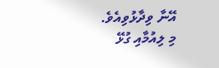އޭނާ ވިދާޅުވިއެވެ.
މި ލިއުމާއި ގުޅޭ